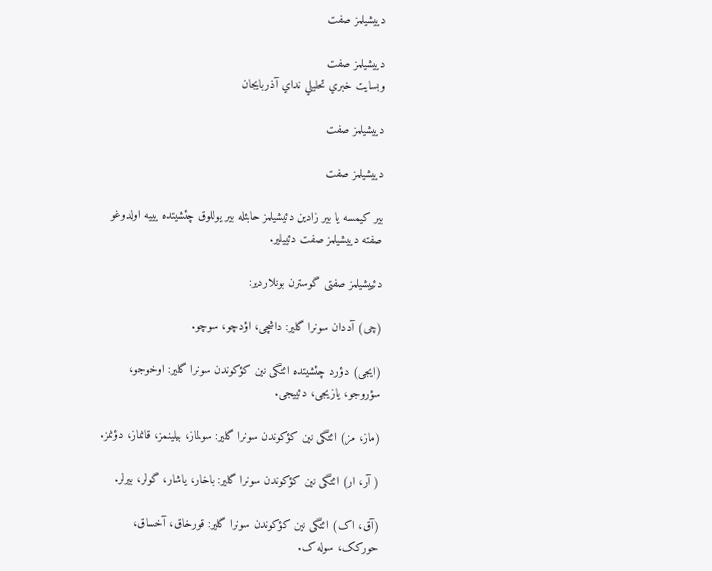دییشیلمز صفت

دییشیلمز صفت
وبسايت خبري تحليلي نداي آذربايجان

دییشیلمز صفت

دییشیلمز صفت

بیر کیمسه یا بیر زادین دئیشیلمز حابئله بیر یوللوق چئشیتده یییه اولدوغو صفته دییشیلمز صفت دئییلیر.

دئییشیلمز صفتی گوسترن بونلاردیر:

(چی) آددان سونرا گلیر: داشچی، اؤدچو، سوچو.

(ایجی) دؤرد چئشیتده ائتگی نین کؤکوندن سونرا گلیر: اوخوجو، سؤروجو، یازیجی، دئییجی.

(ماز، مز) ائتگی نین کؤکوندن سونرا گلیر: سولماز، بیلینمز، قانماز، دؤنمز.

( آر، ار) ائتگی نین کؤکوندن سونرا گلیر: باخار، یاشار، گولر، بیرلر.

(آق، اک) ائتگی نین کؤکوندن سونرا گلیر: قورخاق، آخساق، حورکک، سوله ک.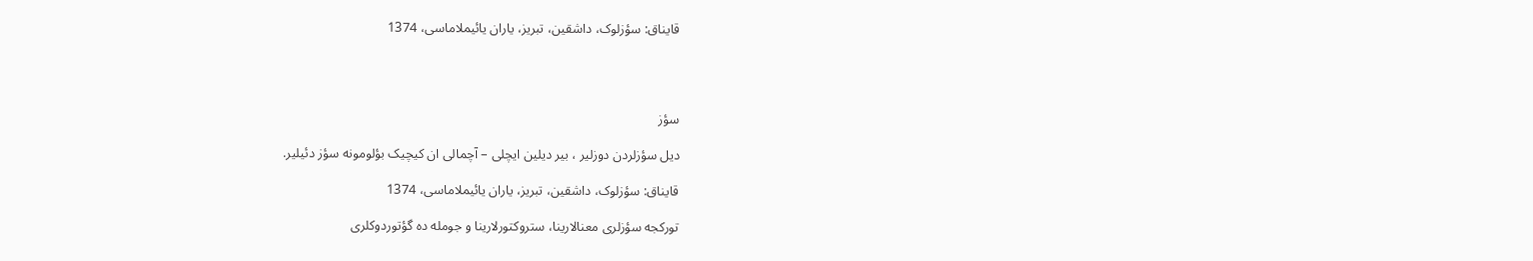قایناق: سؤزلوک، داشقین، تبریز، یاران یائیملاماسی، 1374




سؤز

دیل سؤزلردن دوزلیر ، بیر دیلین ایچلی – آچمالی ان کیچیک بؤلومونه سؤز دئیلیر.

قایناق: سؤزلوک، داشقین، تبریز، یاران یائیملاماسی، 1374

تورکجه سؤزلری معنالارینا، ستروکتورلارینا و جومله ده گؤتوردوکلری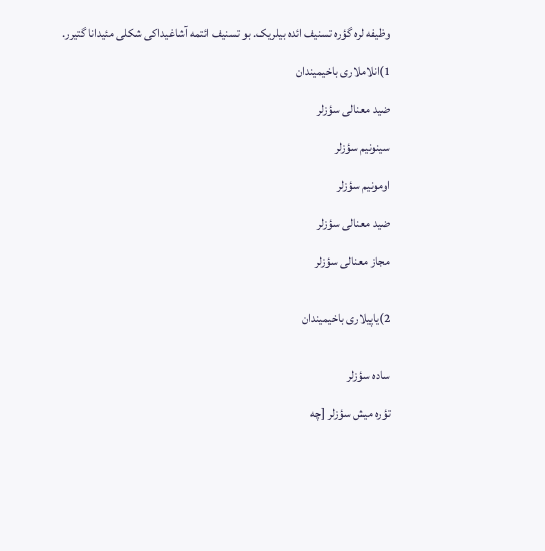وظیفه لره گؤره تسنیف ائده بیلریک. بو تسنیف ائتمه آشاغیداکی شکلی مئیدانا گتیرر.

1)انلاملاری باخیمیندان

ضید معنالی سؤزلر

سینونیم سؤزلر

اومونیم سؤزلر

ضید معنالی سؤزلر

مجاز معنالی سؤزلر


2)یاپیلاری باخیمیندان


ساده سؤزلر

تؤره میش سؤزلر [چه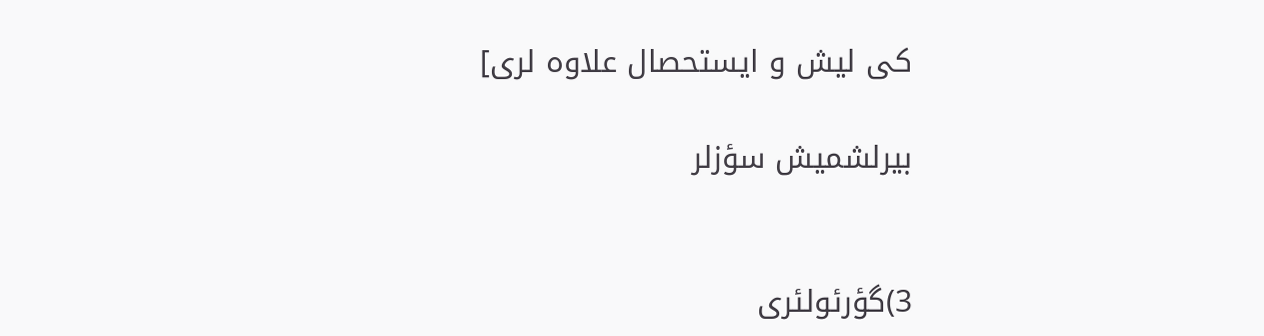کی لیش و ایستحصال علاوه لری]

بیرلشمیش سؤزلر


3)گؤرئولئری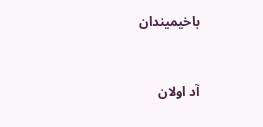باخیمیندان


آد اولان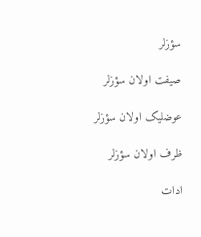سؤزلر

صیفت اولان سؤزلر

عوضلیک اولان سؤزلر

ظرف اولان سؤزلر

ادات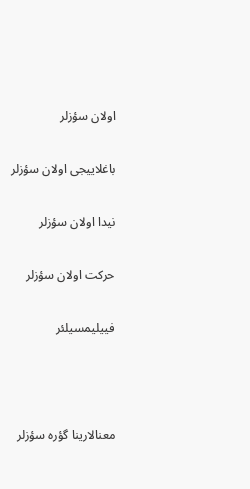اولان سؤزلر

باغلاییجی اولان سؤزلر

نیدا اولان سؤزلر

حرکت اولان سؤزلر

فییلیمسیلئر



معنالارینا گؤره سؤزلر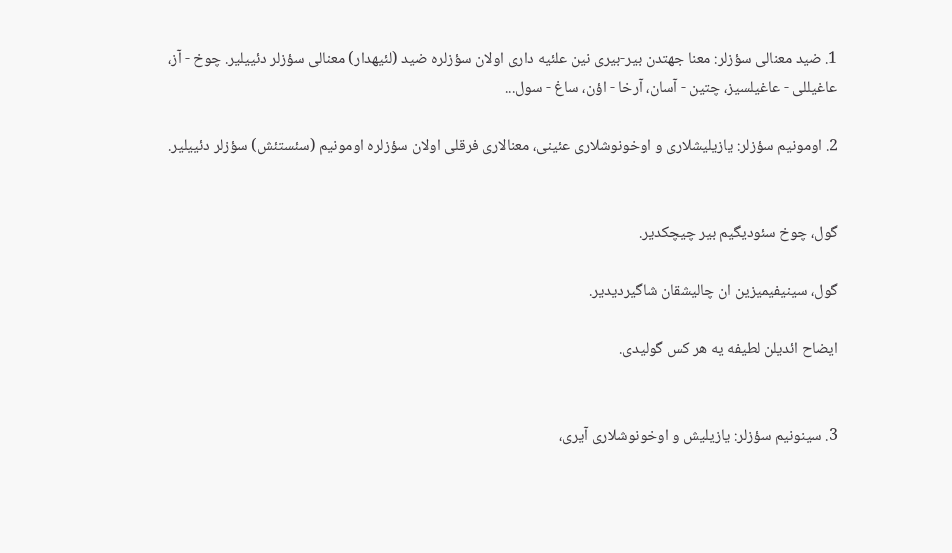1. ضید معنالی سؤزلر: معنا جهتدن بیر-بیری نین علئیه داری اولان سؤزلره ضید (لئیهدار) معنالی سؤزلر دئییلیر. چوخ - آز، عاغیللی - عاغیلسیز، چتین - آسان، آرخا - اؤن، ساغ - سول...

2. اومونیم سؤزلر: یازیلیشلاری و اوخونوشلاری عئینی، معنالاری فرقلی اولان سؤزلره اومونیم (سئستئش) سؤزلر دئییلیر.


گول، چوخ سئودیگیم بیر چیچکدیر.

گول، سینیفیمیزین ان چالیشقان شاگیردیدیر.

ایضاح ائدیلن لطیفه یه هر کس گولیدی.


3. سینونیم سؤزلر: یازیلیش و اوخونوشلاری آیری،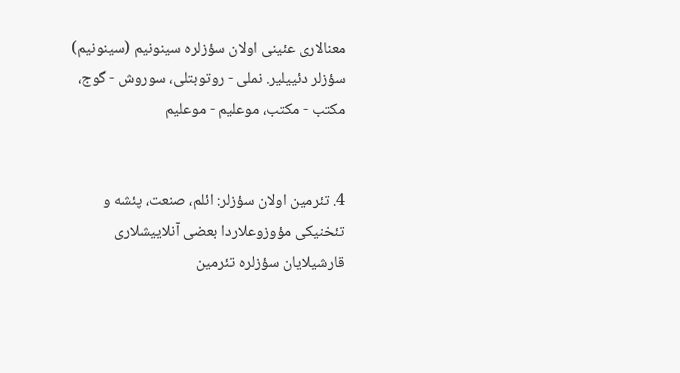معنالاری عئینی اولان سؤزلره سینونیم (سینونیم) سؤزلر دئییلیر. نملی - روتوبتلی، سوروش - گوج، مکتب - مکتب، موعلیم - موعلیم


4. تئرمین اولان سؤزلر: ائلم، صنعت، پئشه و تئخنیکی مؤوزوعلاردا بعضی آنلاییشلاری قارشیلایان سؤزلره تئرمین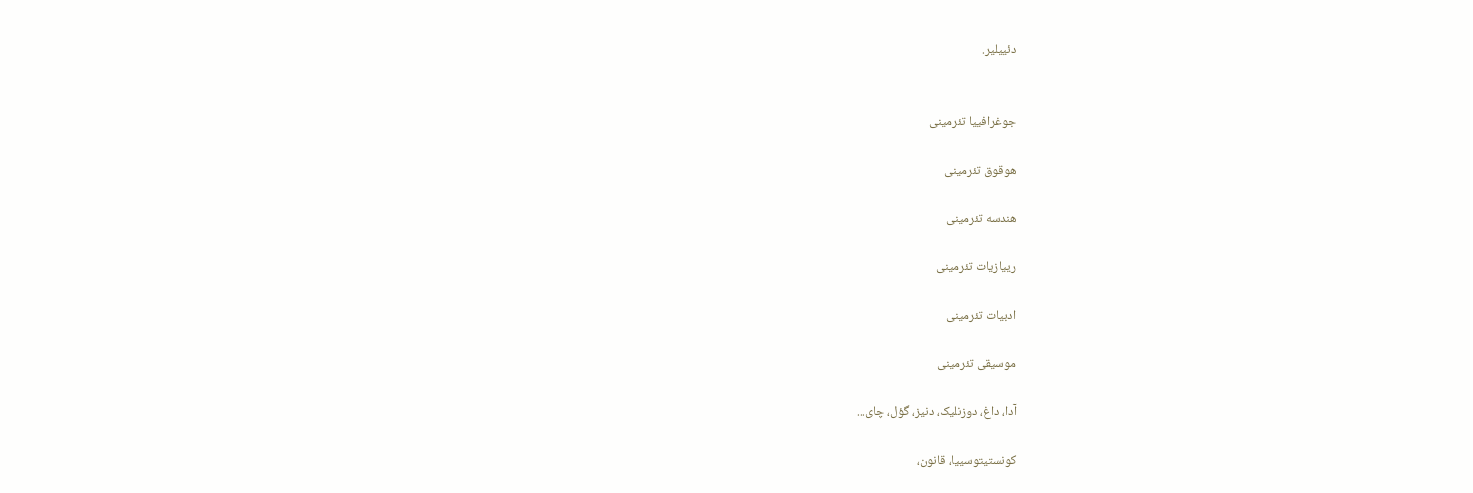دئییلیر.


جوغرافییا تئرمینی

هوقوق تئرمینی

هندسه تئرمینی

رییازیات تئرمینی

ادبیات تئرمینی

موسیقی تئرمینی

آدا، داغ، دوزنلیک، دنیز، گؤل، چای...

کونستیتوسییا، قانون،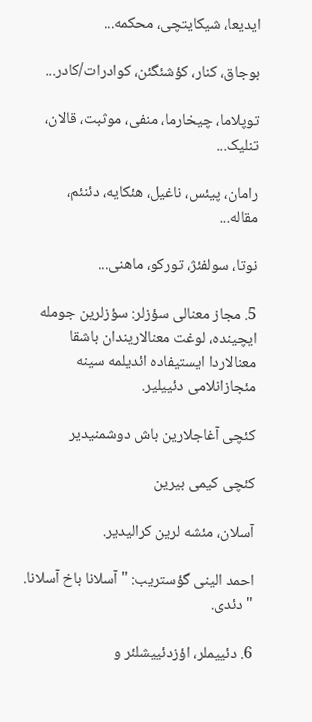ایدیعا، شیکایتچی، محکمه...

بوجاق، کنار، کؤشئگئن، کوادرات/کادر...

توپلاما، چیخارما، منفی، موثبت، قالان، تنلیک...

رامان، پیئس، ناغیل، هئکایه، دئنئم، مقاله...

نوتا، سولفئژ، تورکو، ماهنی...

5. مجاز معنالی سؤزلر: سؤزلرین جومله ایچینده، لوغت معنالاریندان باشقا معنالاردا ایستیفاده ائدیلمه سینه مئجازانلامی دئییلیر.

کئچی آغاجلارین باش دوشمنیدیر

کئچی کیمی بیرین

آسلان، مئشه لرین کرالیدیر.

احمد الینی گؤستریب: " آسلانا باخ آسلانا. " دئدی.

6. دئییملر، اؤزدئییشلئر و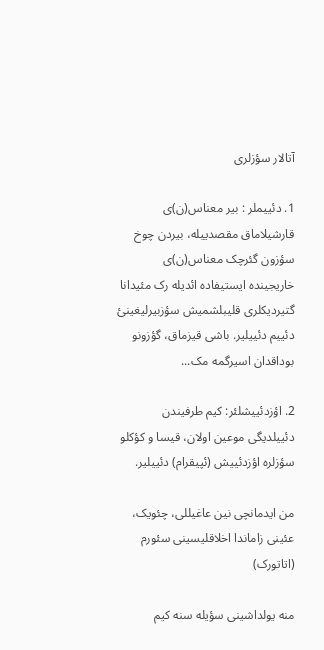آتالار سؤزلری

1. دئییملر : بیر معناس(ن)ی قارشیلاماق مقصدییله، بیردن چوخ سؤزون گئرچک معناس(ن)ی خاریجینده ایستیفاده ائدیله رک مئیدانا گتیردیکلری قلیبلشمیش سؤزبیرلیغینئ دئییم دئییلیر. باشی قیزماق، گؤزونو بوداقدان اسیرگمه مک...

2. اؤزدئییشلئر: کیم طرفیندن دئییلدیگی موعین اولان، قیسا و کؤکلو سؤزلره اؤزدئییش (ئپیقرام) دئییلیر.

من ایدمانچی نین عاغیللی، چئویک، عئینی زاماندا اخلاقلیسینی سئورم (اتاتورک)

منه یولداشینی سؤیله سنه کیم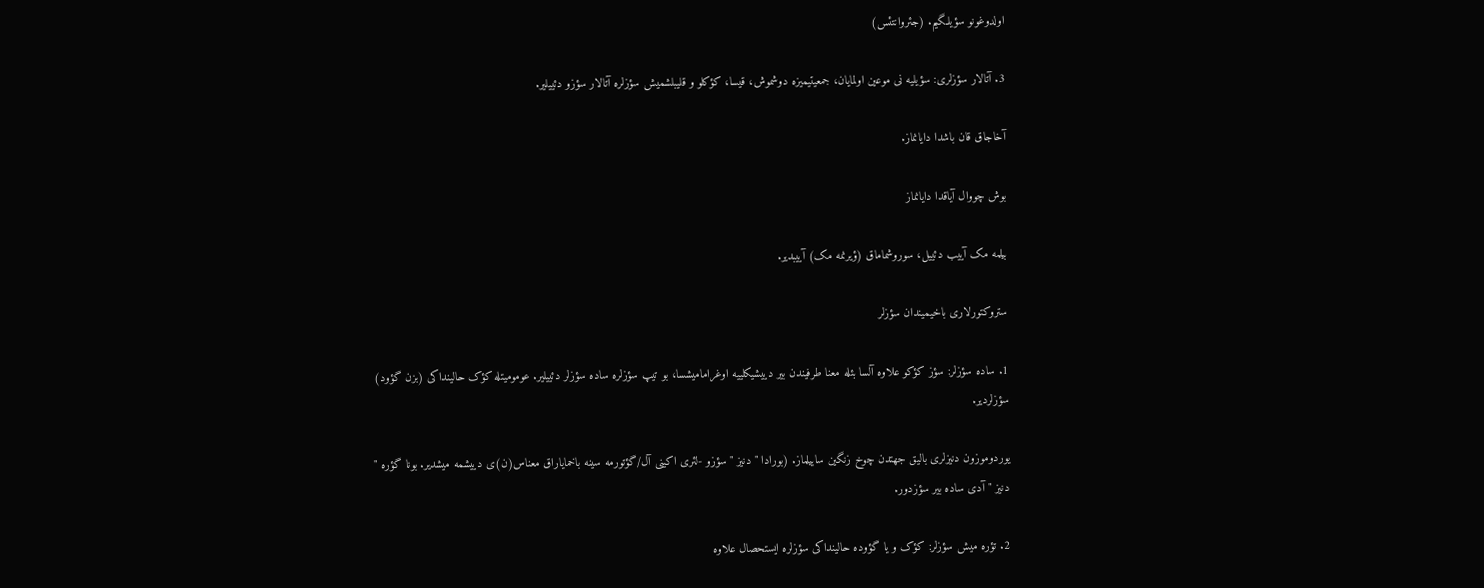اولدوغونو سؤیلگیم. (جئروانتئس)

3. آتالار سؤزلری: سؤیلیه نی موعین اولمایان، جمعیتیمیزه دوشموش، قیسا، کؤکلو و قلیبلشمیش سؤزلره آتالار سؤزو دئییلیر.

آخاجاق قان باشدا دایانماز.

بوش چووال آیاقدا دایانماز

بیلمه مک آییب دئییل، سوروشماماق (ؤیرنمه مک) آییبدیر.

ستروکتورلاری باخیمیندان سؤزلر

1. ساده سؤزلر: سؤز کؤکو علاوه آلسا بئله معنا طرفیندن بیر دییشیکلییه اوغرامامیشسا، بو تیپ سؤزلره ساده سؤزلر دئییلیر. عومومیتله کؤک حالینداکی (بزن گؤود) سؤزلردیر.

یوردوموزون دنیزلری بالیق جهتدن چوخ زنگین ساییلماز. (بورادا " دنیز " سؤزو -لئری اکینی آل/گؤتورمه سینه باخمایاراق معناس(ن)ی دییشمه میشدیر. بونا گؤره " دنیز " آدی ساده بیر سؤزدور.

2. تؤره میش سؤزلر: کؤک و یا گؤوده حالینداکی سؤزلره ایستحصال علاوه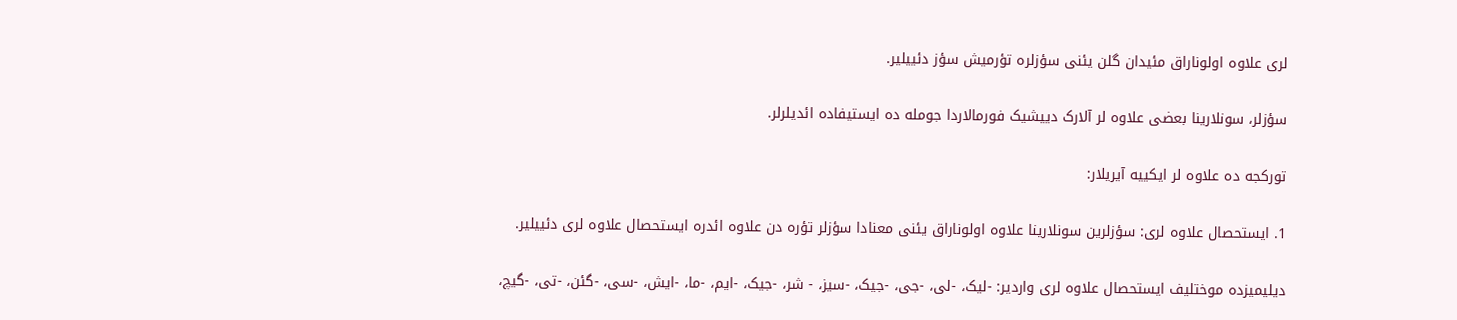لری علاوه اولوناراق مئیدان گلن یئنی سؤزلره تؤرمیش سؤز دئییلیر.

سؤزلر، سونلارینا بعضی علاوه لر آلارک دییشیک فورمالاردا جومله ده ایستیفاده ائدیلرلر.

تورکجه ده علاوه لر ایکییه آیریلار:

1. ایستحصال علاوه لری: سؤزلرین سونلارینا علاوه اولوناراق یئنی معنادا سؤزلر تؤره دن علاوه ائدره ایستحصال علاوه لری دئییلیر.

دیلیمیزده موختلیف ایستحصال علاوه لری واردیر: -لیک، -لی، -جی، -جیک، -سیز، - شر، -جیک، -ایم، -ما، -ایش، -سی، -گئن، -تی، -گیچ،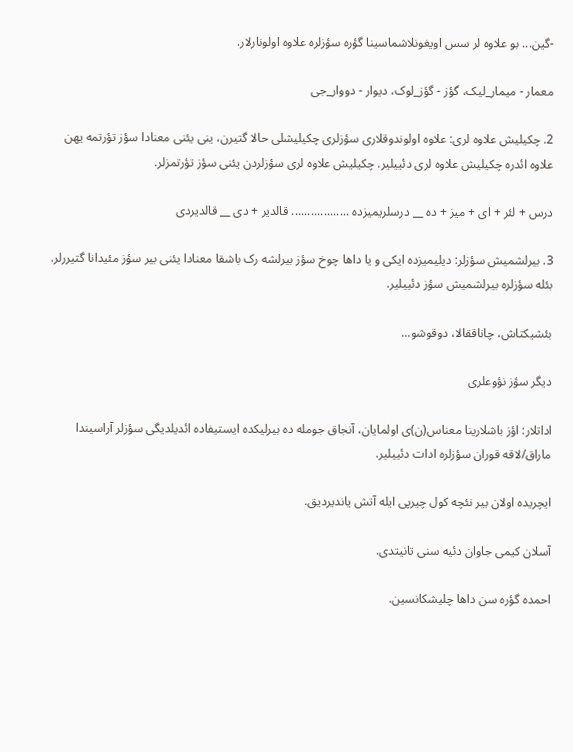-گین... بو علاوه لر سس اویغونلاشماسینا گؤره سؤزلره علاوه اولونارلار.

معمار - میمار_لیک، گؤز - گؤز_لوک، دیوار - دووار_جی

2. چکیلیش علاوه لری: علاوه اولوندوقلاری سؤزلری چکیلیشلی حالا گتیرن، ینی یئنی معنادا سؤز تؤرتمه یهن علاوه ائدره چکیلیش علاوه لری دئییلیر. چکیلیش علاوه لری سؤزلردن یئنی سؤز تؤرتمزلر.

درس + لئر + ای + میز + ده __ درسلریمیزده .................. قالدیر + دی __ قالدیردی

3. بیرلشمیش سؤزلر: دیلیمیزده ایکی و یا داها چوخ سؤز بیرلشه رک باشقا معنادا یئنی بیر سؤز مئیدانا گتیررلر. بئله سؤزلره بیرلشمیش سؤز دئییلیر.

بئشیکتاش، چاناققالا، دوقوشو...

دیگر سؤز نؤوعلری

اداتلار: اؤز باشلارینا معناس(ن)ی اولمایان، آنجاق جومله ده بیرلیکده ایستیفاده ائدیلدیگی سؤزلر آراسیندا ماراق/لاقه قوران سؤزلره ادات دئییلیر.

ایچریده اولان بیر نئچه کول چیرپی ایله آتش یاندیردیق.

آسلان کیمی جاوان دئیه سنی تانیتدی.

احمده گؤره سن داها چلیشکانسین.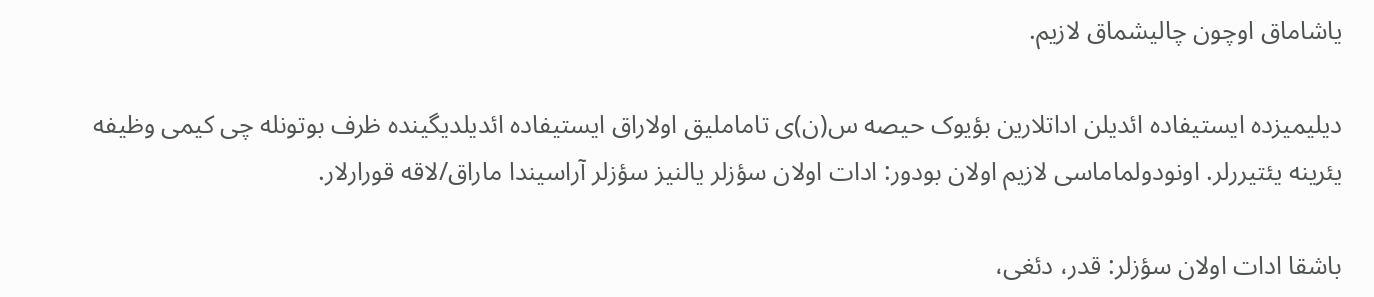یاشاماق اوچون چالیشماق لازیم.

دیلیمیزده ایستیفاده ائدیلن اداتلارین بؤیوک حیصه س(ن)ی تاماملیق اولاراق ایستیفاده ائدیلدیگینده ظرف بوتونله چی کیمی وظیفه یئرینه یئتیررلر. اونودولماماسی لازیم اولان بودور: ادات اولان سؤزلر یالنیز سؤزلر آراسیندا ماراق/لاقه قورارلار.

باشقا ادات اولان سؤزلر: قدر، دئغی،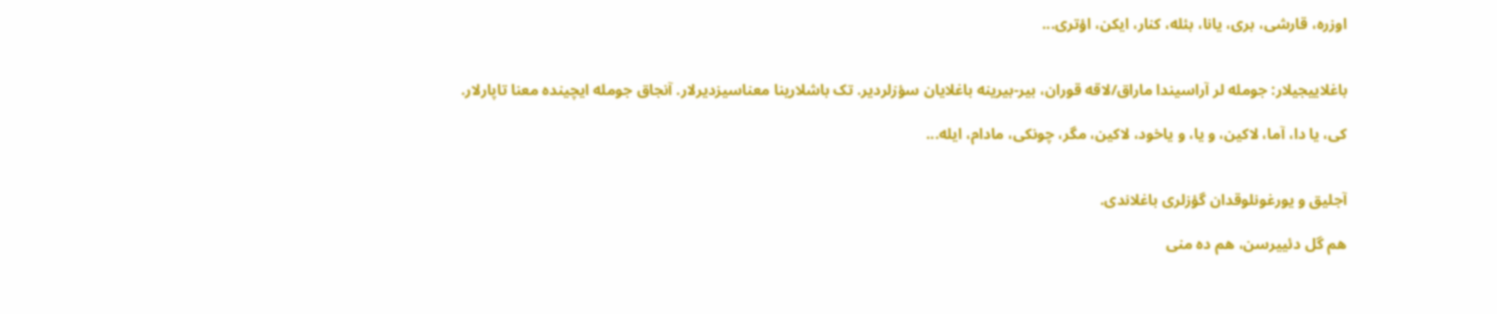اوزره، قارشی، بری، یانا، بئله، کنار، ایکن، اؤتری...


باغلاییجیلار: جومله لر آراسیندا ماراق/لاقه قوران، بیر-بیرینه باغلایان سؤزلردیر. تک باشلارینا معناسیزدیرلار. آنجاق جومله ایچینده معنا تاپارلار.

کی، یا دا، آما، لاکین، و یا، و یاخود، لاکین، مگر، چونکی، مادام، ایله...


آجلیق و یورغونلوقدان گؤزلری باغلاندی.

هم گل دئییرسن، هم ده منی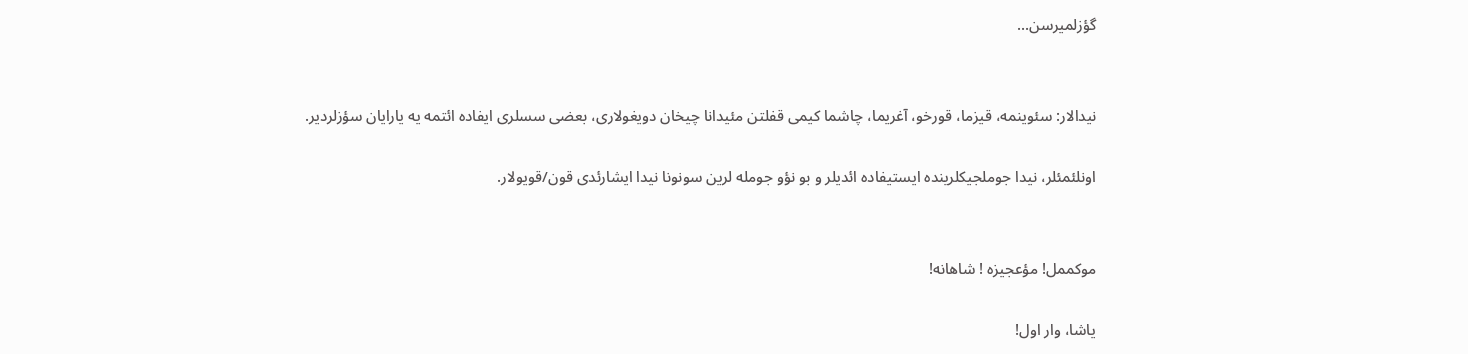گؤزلمیرسن...


نیدالار: سئوینمه، قیزما، قورخو، آغریما، چاشما کیمی قفلتن مئیدانا چیخان دویغولاری، بعضی سسلری ایفاده ائتمه یه یارایان سؤزلردیر.

اونلئمئلر، نیدا جوملجیکلرینده ایستیفاده ائدیلر و بو نؤو جومله لرین سونونا نیدا ایشارئدی قون/قویولار.


موکممل! مؤعجیزه ! شاهانه!

یاشا، وار اول!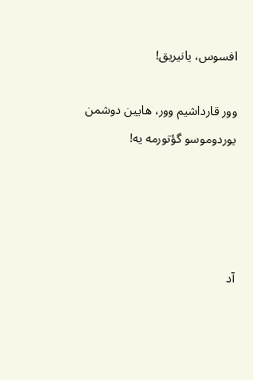افسوس، یانیریق!

وور قارداشیم وور، هایین دوشمن یوردوموسو گؤتورمه یه!




آد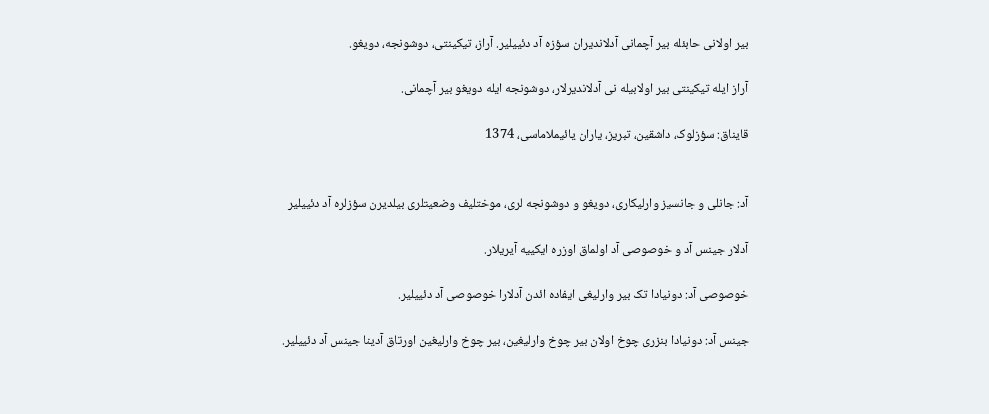بیر اولانی حابئله بیر آچمانی آدلاندیران سؤزه آد دئییلیر. آراز، تیکینتی، دوشونجه، دویغو.

آراز ایله تیکینتی بیر اولابیله نی آدلاندیرلار، دوشونجه ایله دویغو بیر آچمانی.

قایناق: سؤزلوک، داشقین، تبریز، یاران یائیملاماسی، 1374


آد: جانلی و جانسیز وارلیکاری، دویغو و دوشونجه لری، موختلیف وضعیتلری بیلدیرن سؤزلره آد دئییلیر

آدلار جینس آد و خوصوصی آد اولماق اوزره ایکییه آیریلار.

خوصوصی آد: دونیادا تک بیر وارلیغی ایفاده ائدن آدلارا خوصوصی آد دئییلیر.

جینس آد: دونیادا بنزری چوخ اولان بیر چوخ وارلیغین، بیر چوخ وارلیغین اورتاق آدینا جینس آد دئییلیر.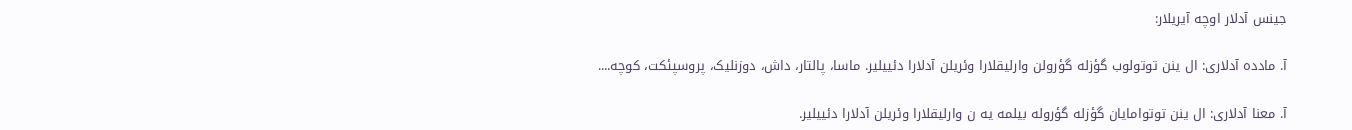جینس آدلار اوچه آیریلار:

آ. مادده آدلاری: ال ینن توتولوب گؤزله گؤرولن وارلیقلارا وئریلن آدلارا دئییلیر. ماسا، پالتار، داش، دوزنلیک، پروسپئکت، کوچه....

آ. معنا آدلاری: ال ینن توتوامایان گؤزله گؤروله بیلمه یه ن وارلیقلارا وئریلن آدلارا دئییلیر.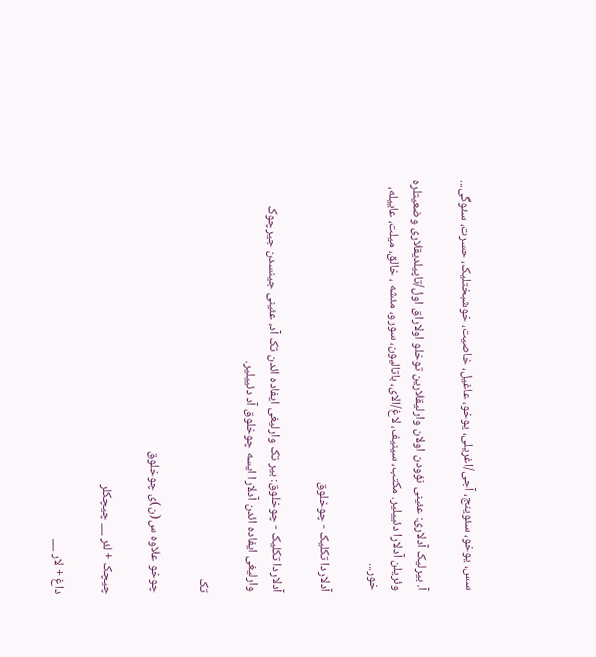سس، یوخو، سئوینج، آجی/اغریلی، یوخو، عاغیل، خاصیت، خوشبختلیک، حسرت، سئوگی...

آ. بیرلیک آدلاری: عئینی نؤودن اولان وارلیقلارین توخلو اولاراق اول/تاپیلدیقلاری وضعیتلره وئریلن آدلارا دئییلیر. مکتب، سینیف، لاغ/الای، باتالیون، سورو، مئشه ، خالق، میلت، عاییله، خور...

آدلاردا تکلیک - چوخلوق

آدلاردا تکلیک - چوخلوق: بیر تک وارلیغی ایفاده ائدن تک آد، عئینی جینسدن جیرچوک وارلیغی ایفاده ائدن آدلارا ایسه چوخلوق آد دئییلیر.

تک

چوخو علاوه س(ن)ی چوخلوق

چیچک + لئر __ چیچکلر

داغ + لار __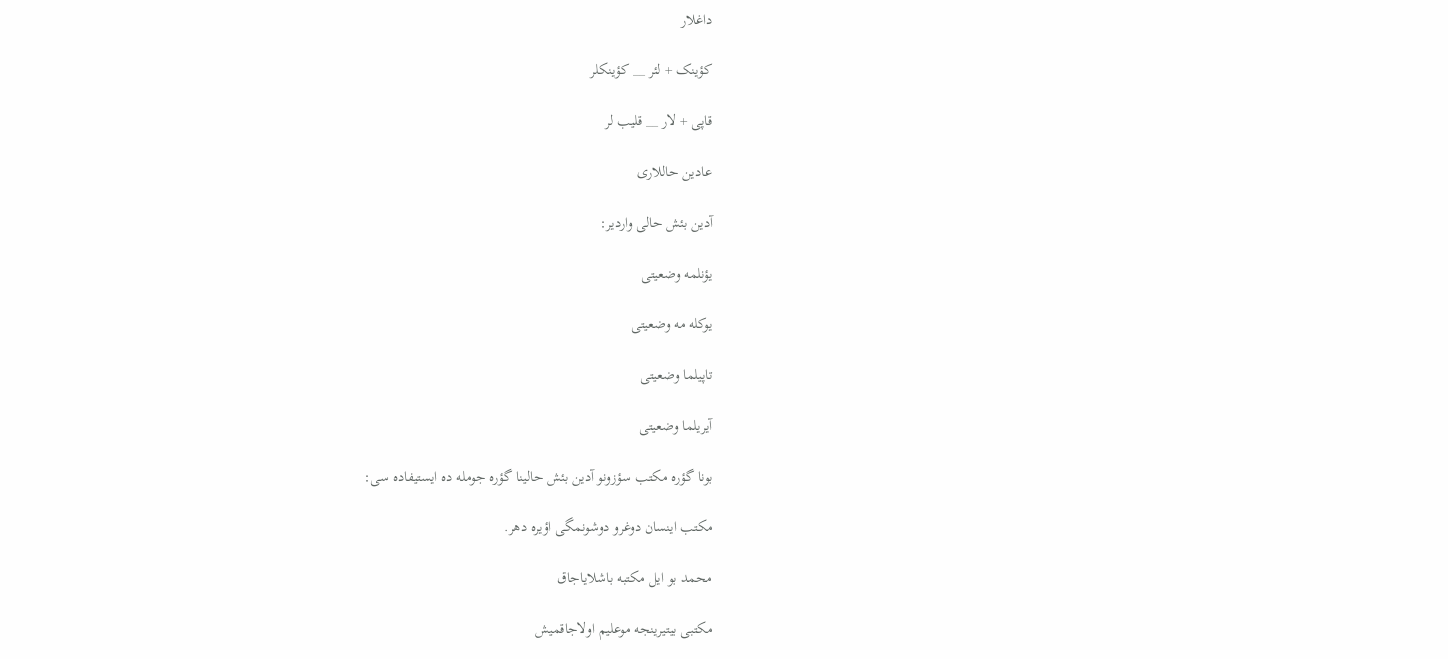داغلار

کؤینک + لئر __ کؤینکلر

قاپی + لار __ قلیب لر

عادین حاللاری

آدین بئش حالی واردیر:

یؤنلمه وضعیتی

یوکله مه وضعیتی

تاپیلما وضعیتی

آیریلما وضعیتی

بونا گؤره مکتب سؤزونو آدین بئش حالینا گؤره جومله ده ایستیفاده سی:

مکتب اینسان دوغرو دوشونمگی اؤیره دهر.

محمد بو ایل مکتبه باشلایاجاق

مکتبی بیتیرینجه موعلیم اولاجاقمیش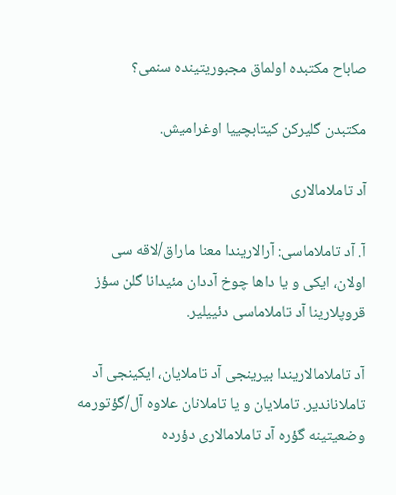صاباح مکتبده اولماق مجبوریتینده سنمی؟

مکتبدن گلیرکن کیتابچییا اوغرامیش.

آد تاملامالاری

آ. آد تاملاماسی: آرالاریندا معنا ماراق/لاقه سی اولان، ایکی و یا داها چوخ آددان مئیدانا گلن سؤز قروپلارینا آد تاملاماسی دئییلیر.

آد تاملامالاریندا بیرینجی آد تاملایان، ایکینجی آد تاملاناندیر. تاملایان و یا تاملانان علاوه آل/گؤتورمه وضعیتینه گؤره آد تاملامالاری دؤرده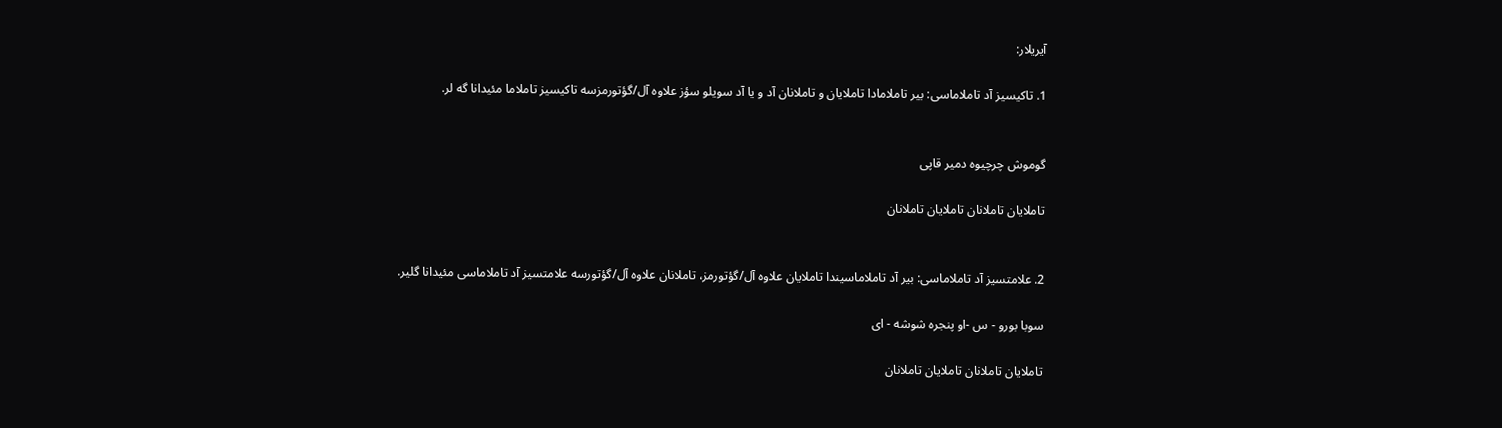آیریلار:

1. تاکیسیز آد تاملاماسی: بیر تاملامادا تاملایان و تاملانان آد و یا آد سویلو سؤز علاوه آل/گؤتورمزسه تاکیسیز تاملاما مئیدانا گه لر.


گوموش چرچیوه دمیر قاپی

تاملایان تاملانان تاملایان تاملانان


2. علامتسیز آد تاملاماسی: بیر آد تاملاماسیندا تاملایان علاوه آل/گؤتورمز، تاملانان علاوه آل/گؤتورسه علامتسیز آد تاملاماسی مئیدانا گلیر.

سوبا بورو - س -او پنجره شوشه - ای

تاملایان تاملانان تاملایان تاملانان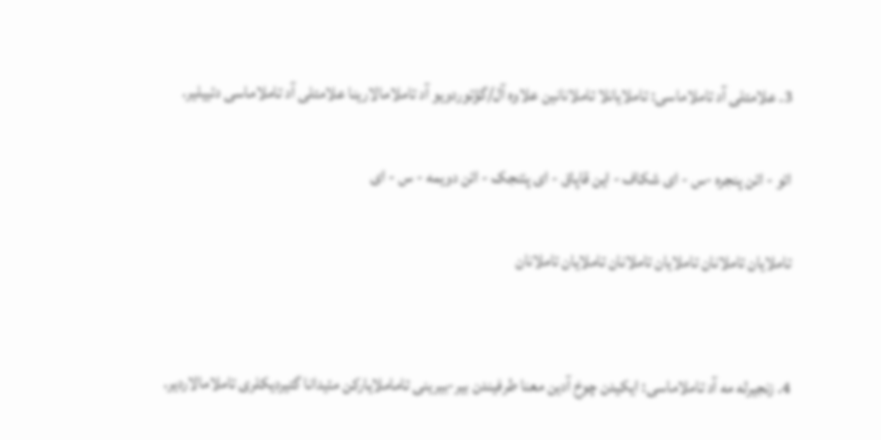3. علامتلی آد تاملاماسی: تاملایانلا تاملانانین علاوه آل/گؤتوردویو آد تاملامالارینا علامتلی آد تاملاماسی دئییلیر.

ائو - ائن پنجره -س - ای شکاف - این قاپاق - ای پئنجک - ائن دویمه - س - ای

تاملایان تاملانان تاملایان تاملانان تاملایان تاملانان


4. زنجیرله مه آد تاملاماسی: ایکیدن چوخ آدین معنا طرفیندن بیر-بیرینی تاماملایارکن مئیدانا گتیردیکلری تاملامالاردیر.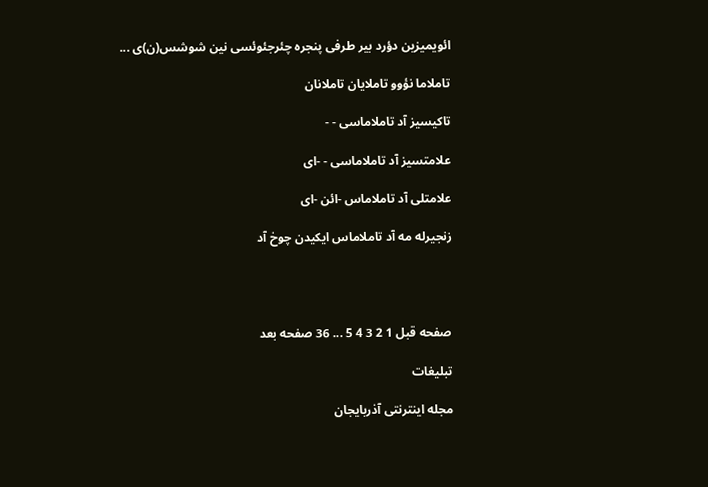ائویمیزین دؤرد بیر طرفی پنجره چئرجئوئسی نین شوشس(ن)ی ...

تاملاما نؤوو تاملایان تاملانان

تاکیسیز آد تاملاماسی - -

علامتسیز آد تاملاماسی - -ای

علامتلی آد تاملاماس -ائن -ای

زنجیرله مه آد تاملاماس ایکیدن چوخ آد




صفحه قبل 1 2 3 4 5 ... 36 صفحه بعد

تبلیغات

مجله اینترنتی آذربایجان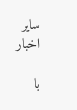ساير اخبار

با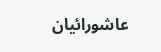عاشورائیان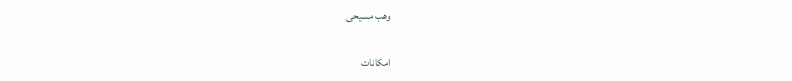وهب مسیحی

امکانات